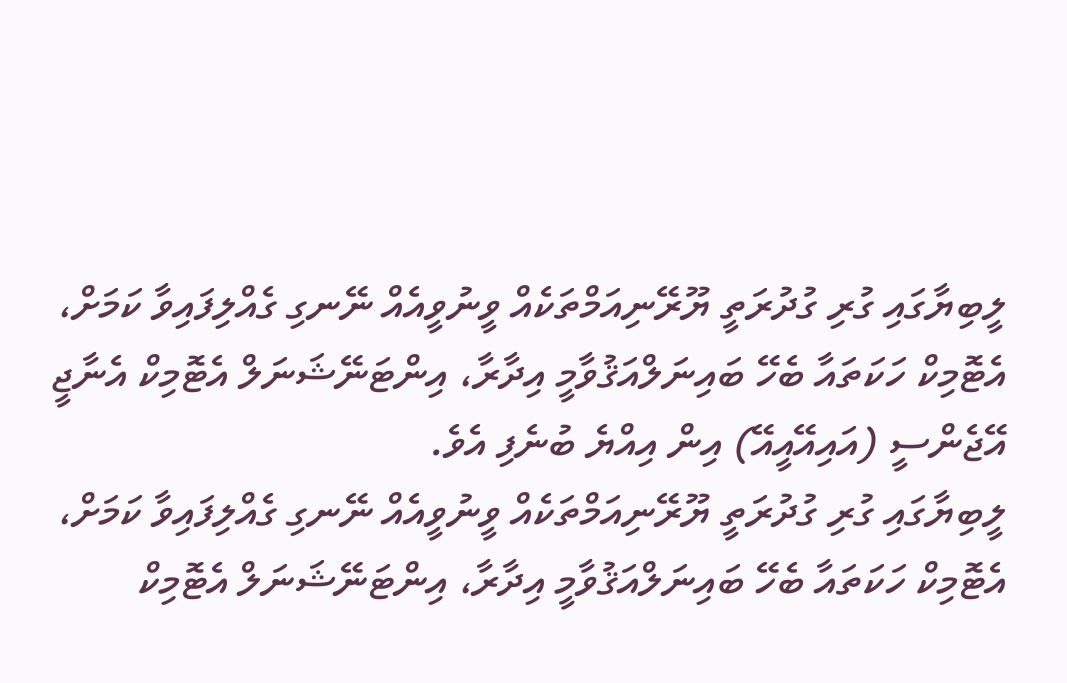ލީބިޔާގައި ގުރި ގުދުރަތީ ޔޫރޭނިއަމްތަކެއް ވީނުވީއެއް ނޭނގި ގެއްލިފައިވާ ކަމަށް، އެޓޮމިކް ހަކަތައާ ބެހޭ ބައިނަލްއަޤުވާމީ އިދާރާ، އިންޓަނޭޝަނަލް އެޓޮމިކް އެނާޖީ އޭޖެންސީ (އައިއޭއީއޭ) އިން އިއްޔެ ބުނެފި އެވެ.
ލީބިޔާގައި ގުރި ގުދުރަތީ ޔޫރޭނިއަމްތަކެއް ވީނުވީއެއް ނޭނގި ގެއްލިފައިވާ ކަމަށް، އެޓޮމިކް ހަކަތައާ ބެހޭ ބައިނަލްއަޤުވާމީ އިދާރާ، އިންޓަނޭޝަނަލް އެޓޮމިކް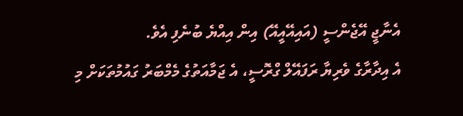އެނާޖީ އޭޖެންސީ (އައިއޭއީއޭ) އިން އިއްޔެ ބުނެފި އެވެ.
އެ އިދާރާގެ ވެރިޔާ ރަފައޭލް ގްރޮސީ، އެ ޖަމާއަތުގެ މެމްބަރު ގައުމުތަކަށް މި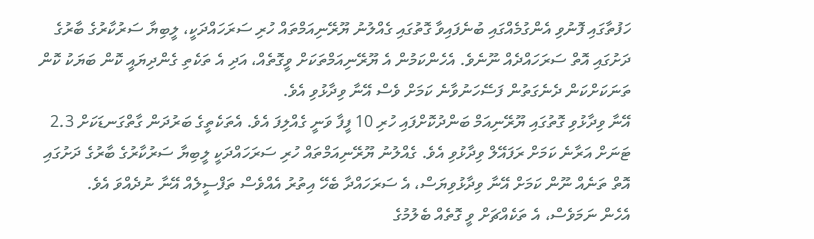ހަފުތާގައި ފޮނުވި އެންގުމެއްގައި ބުނެފައިވާ ގޮތުގައި ގެއްލުނު ޔޫރޭނިއަމްތައް ހުރި ސަރަހައްދަކީ، ލީބިޔާ ސަރުކާރުގެ ބާރުގެ ދަށުގައި އޮތް ސަރަހައްދެއް ނޫނެވެ. އެހެންކަމުން އެ ޔޫރޭނިއަމްތަކަށް ވީގޮތެއް، އަދި އެ ތަކެތި ގެންދިޔައީ ކޮން ބަޔަކު ކޮން ތަނަކަށްކަން ދެނެގަތުން ފަސޭހަނުވާނެ ކަމަށް ވެސް އޭނާ ވިދާޅުވި އެވެ.
އޭނާ ވިދާޅުވި ގޮތުގައި ޔޫރޭނިއަމް ބަންދުކޮށްފައި ހުރި 10 ފީފާ ވަނީ ގެއްލިފަ އެވެ. އެތަކެތީގެ ބަރުދަން ގާތްގަނޑަކަށް 2.3 ޓަނަށް އަރާނެ ކަމަށް ރަފައޭލް ވިދާޅުވި އެވެ. ގެއްލުނު ޔޫރޭނިއަމްތައް ހުރި ސަރަހައްދަކީ ލީބިޔާ ސަރުކާރުގެ ބާރުގެ ދަށުގައި އޮތް ތަނެއް ނޫން ކަމަށް އޭނާ ވިދާޅުވިޔަސް، އެ ސަރަހައްދާ ބެހޭ އިތުރު އެއްވެސް ތަފްސީލެއް އޭނާ ނުދެއްވަ އެވެ.
އެހެން ނަމަވެސް، އެ ތަކެއްޗަށް ވީ ގޮތެއް ބެލުމުގެ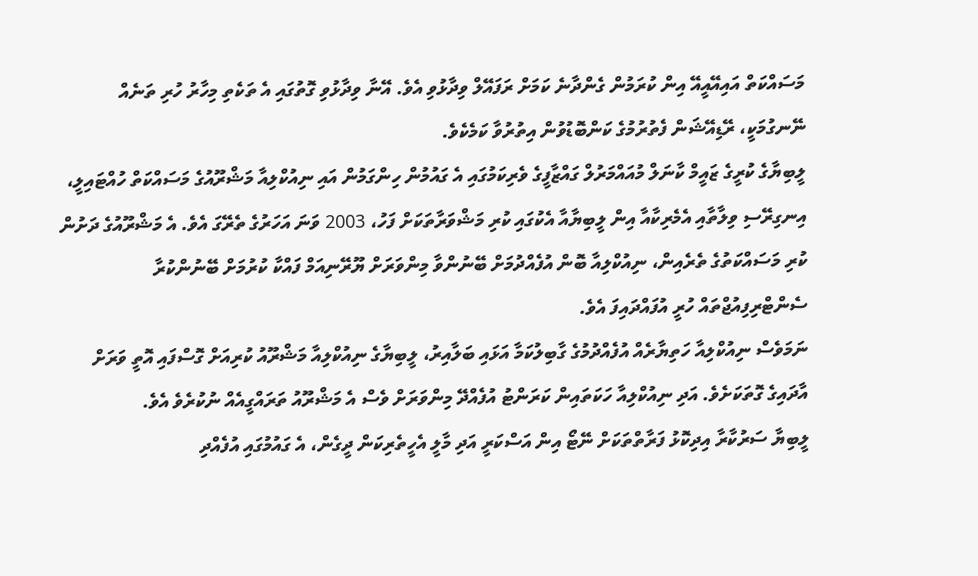މަސައްކަތް އައިއޭއީއޭ އިން ކުރަމުން ގެންދާނެ ކަމަށް ރަފައޭލް ވިދާޅުވި އެވެ. އޭނާ ވިދާޅުވި ގޮތުގައި އެ ތަކެތި މިހާރު ހުރި ތަނެއް ނޭނގުމަކީ، ރޭޑިއޭޝަން ފެތުރުމުގެ ކަންބޮޑުވުން އިތުރުވާ ކަމެކެވެ.
ލީބިޔާގެ ކުރީގެ ޒައީމް ކާނަލް މުއައްމަރުލް ގައްޒާފީގެ ވެރިކަމުގައި އެ ގައުމުން ހިންގަމުން އައި ނިއުކްލިއާ މަޝްރޫއުގެ މަސައްކަތް ހުއްޓައިލީ، އިނގިރޭސި ވިލާތާއި އެމެރިކާއާ އިން ލީބިޔާއާ އެކުގައި ކުރި މަޝްވަރާތަކަށް ފަހު، 2003 ވަނަ އަހަރުގެ ތެރޭގަ އެވެ. އެ މަޝްރޫއުގެ ދަށުން ކުރި މަސައްކަތުގެ ތެރެއިން، ނިއުކްލިއާ ބޮން އުފެއްދުމަށް ބޭނުންވާ މިންވަރަށް ޔޫރޭނިއަމް ފައްކާ ކުރުމަށް ބޭނުންކުރާ ސެންޓްރިފިއުޖްތައް ހުރީ އުފައްދައިފަ އެވެ.
ނަމަވެސް ނިއުކްލިއާ ހަތިޔާރެއް އުފެއްދުމުގެ ގާބިލުކަމާ އަޅައި ބަލާއިރު، ލީބިޔާގެ ނިއުކްލިއާ މަޝްރޫއު ކުރިއަށް ގޮސްފައި އޮތީ ވަރަށް އާދައިގެ ގޮތަކަށެވެ. އަދި ނިއުކްލިއާ ހަކަތައިން ކަރަންޓު އުފެއްދޭ މިންވަރަށް ވެސް އެ މަޝްރޫއު ތަރައްގީއެއް ނުކުރެވެ އެވެ.
ލީބިޔާ ސަރުކާރާ އިދިކޮޅު ފަރާތްތަކަށް ނޭޓޯ އިން އަސްކަރީ އަދި މާލީ އެހީތެރިކަން ދީގެން، އެ ގައުމުގައި އުފެއްދި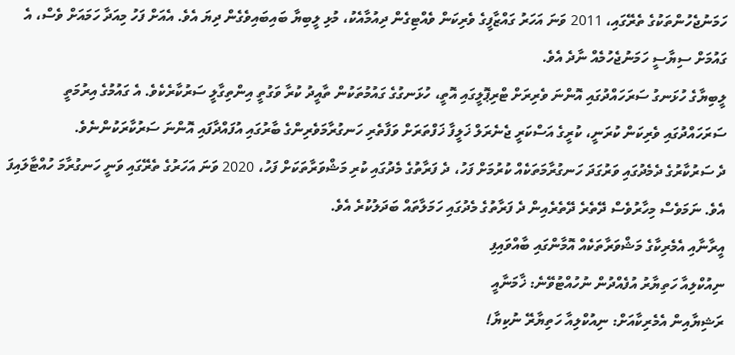ހަމަނުޖެހުންތަކުގެ ތެރޭގައި، 2011 ވަނަ އަހަރު ގައްޒާފީގެ ވެރިކަން ވެއްޓިގެން ދިއުމާއެކު، މުޅި ލީބިޔާ ބައިބައިވެގެން ދިޔަ އެވެ. އެއަށް ފަހު މިއަދާ ހަމައަށް ވެސް، އެ ގައުމަށް ސިޔާސީ ހަމަނުޖެހުމެއް ނާދެ އެވެ.
ލީބިޔާގެ ހުޅަނގު ސަރަހައްދުގައި އޮންނަ ވެރިރަށް ޓްރިޕޮލީގައި އޮތީ، ހުޅަނގުގެ ގައުމުތަކުން ތާއީދު ކުރާ ވަގުތީ އިންތިގާލީ ސަރުކާރެކެވެ. އެ ގައުމުގެ އިރުމަތީ ސަރަހައްދުގައި ވެރިކަން ކުރަނީ، ކުރީގެ އަސްކަރީ ޖެނެރަލް ޚަލީފާ ޚަފްތަރަށް ވަފާތެރި ހަނގުރާމަވެރިންގެ ބާރުގައި އުފައްދާފައި އޮންނަ ސަރުކާރަކުންނެވެ.
ދެ ސަރުކާރުގެ ދެމެދުގައި ވަރުގަދަ ހަނގުރާމަތަކެއް ކުރުމަށް ފަހު، ދެ ފަރާތުގެ މެދުގައި ކުރި މަޝްވަރާތަކަށް ފަހު، 2020 ވަނަ އަހަރުގެ ތެރޭގައި ވަނީ ހަނގުރާމަ ހުއްޓާލައިފަ އެވެ. ނަމަވެސް މިހާރުވެސް ދޭތެރެ ދޭތެރެއިން ދެ ފަރާތުގެ މެދުގައި ހަމަލާތައް ބަދަލުކުރެ އެވެ.
އީރާނާއި އެމެރިކާގެ މަޝްވަރާތަކެއް އޮމާންގައި ބާއްވައިފި
ނިއުކްލިއާ ހަތިޔާރު އުފެއްދުން ނުހުއްޓުވޭނެ: ޚާމަނާއީ
ރަޝިޔާއިން އެމެރިކާއަށް: ނިއުކްލިއާ ހަތިޔާރޭ ނުކިޔާ!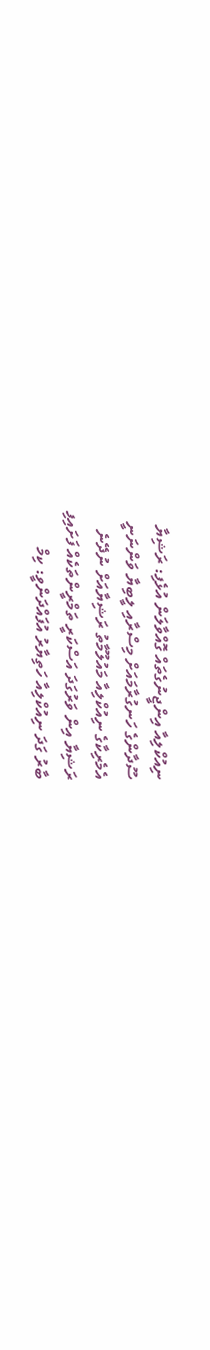ނިއުކްލިއާ އިންޖީނުގެތައް ގޮއްވާލަން އުޅެފި: ރަޝިޔާ
ސޫދާންގެ ހަނގުރާމައަށް މިސްރާއި ލީބިޔާ ވަންނަނީ
އެމެރިކާގެ ނިއުކްލިއާ މައުލޫމާތު ރަޝިޔާއަށް ނުދޭނެ
ރަޝިޔާ އިން ވަރުގަދަ އަސްކަރީ ތަމްރީންތަކެއް ފަށައިފި
ބާރު ގަދަ ނިއުކްލިއާ ހަތިޔާރު އުފައްދަންވީ: ކިމް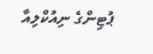ޕުޓިންގެ ނިއުކްލިއާ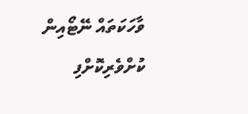ވާހަކަތައް ނޭޓޯއިން ކުށްވެރިކޮށްފި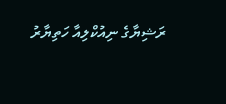ރަޝިޔާގެ ނިއުކްލިއާ ހަތިޔާރު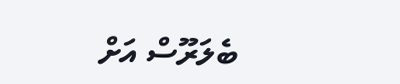ބެލަރޫސް އަށް